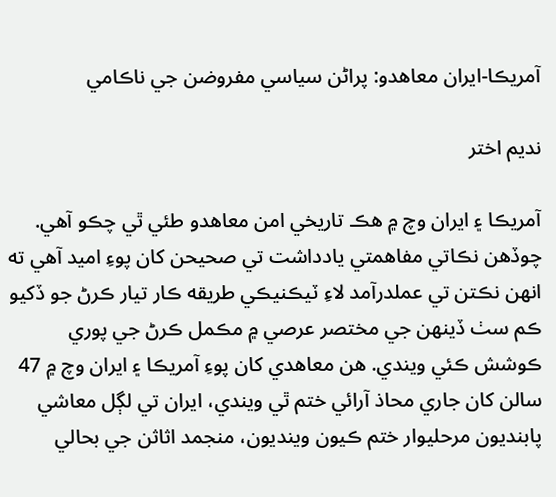آمريڪا-ايران معاهدو: پراڻن سياسي مفروضن جي ناڪامي

نديم اختر

آمريڪا ۽ ايران وچ ۾ هڪ تاريخي امن معاهدو طئي ٿي چڪو آهي. چوڏهن نڪاتي مفاهمتي يادداشت تي صحيحن کان پوءِ اميد آهي ته انهن نڪتن تي عملدرآمد لاءِ ٽيڪنيڪي طريقه ڪار تيار ڪرڻ جو ڏکيو ڪم سٺ ڏينهن جي مختصر عرصي ۾ مڪمل ڪرڻ جي پوري ڪوشش ڪئي ويندي. هن معاهدي کان پوءِ آمريڪا ۽ ايران وچ ۾ 47 سالن کان جاري محاذ آرائي ختم ٿي ويندي، ايران تي لڳل معاشي پابنديون مرحليوار ختم ڪيون وينديون، منجمد اثاثن جي بحالي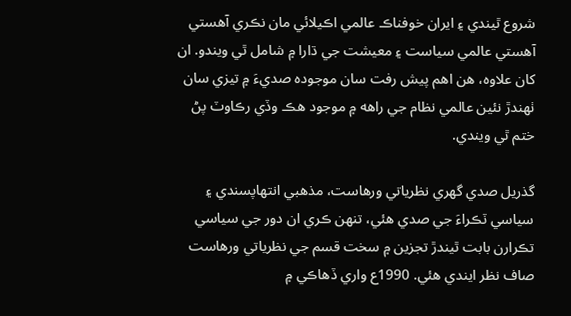شروع ٿيندي ۽ ايران خوفناڪ عالمي اڪيلائي مان نڪري آهستي آهستي عالمي سياست ۽ معيشت جي ڌارا ۾ شامل ٿي ويندو. ان کان علاوه، هن اهم پيش رفت سان موجوده صديءَ ۾ تيزي سان ٺهندڙ نئين عالمي نظام جي راهه ۾ موجود هڪ وڏي رڪاوٽ پڻ ختم ٿي ويندي.

گذريل صدي گهري نظرياتي ورهاست، مذهبي انتهاپسندي ۽ سياسي ٽڪراءَ جي صدي هئي، تنهن ڪري ان دور جي سياسي تڪرارن بابت ٿيندڙ تجزين ۾ سخت قسم جي نظرياتي ورهاست صاف نظر ايندي هئي. 1990ع واري ڏهاڪي ۾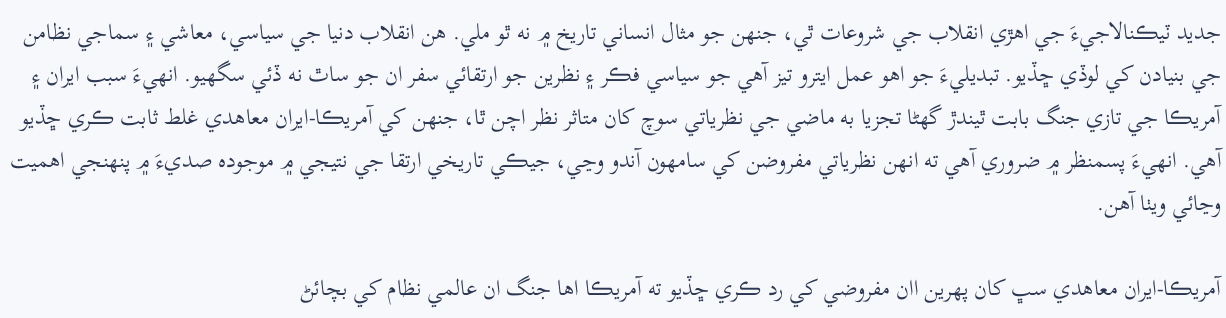جديد ٽيڪنالاجيءَ جي اهڙي انقلاب جي شروعات ٿي، جنهن جو مثال انساني تاريخ ۾ نه ٿو ملي. هن انقلاب دنيا جي سياسي، معاشي ۽ سماجي نظامن جي بنيادن کي لوڏي ڇڏيو. تبديليءَ جو اهو عمل ايترو تيز آهي جو سياسي فڪر ۽ نظرين جو ارتقائي سفر ان جو ساٿ نه ڏئي سگهيو. انهيءَ سبب ايران ۽ آمريڪا جي تازي جنگ بابت ٿيندڙ گهڻا تجزيا به ماضي جي نظرياتي سوچ کان متاثر نظر اچن ٿا، جنهن کي آمريڪا-ايران معاهدي غلط ثابت ڪري ڇڏيو آهي. انهيءَ پسمنظر ۾ ضروري آهي ته انهن نظرياتي مفروضن کي سامهون آندو وڃي، جيڪي تاريخي ارتقا جي نتيجي ۾ موجوده صديءَ ۾ پنهنجي اهميت وڃائي ويٺا آهن.

آمريڪا-ايران معاهدي سڀ کان پهرين اان مفروضي کي رد ڪري ڇڏيو ته آمريڪا اها جنگ ان عالمي نظام کي بچائڻ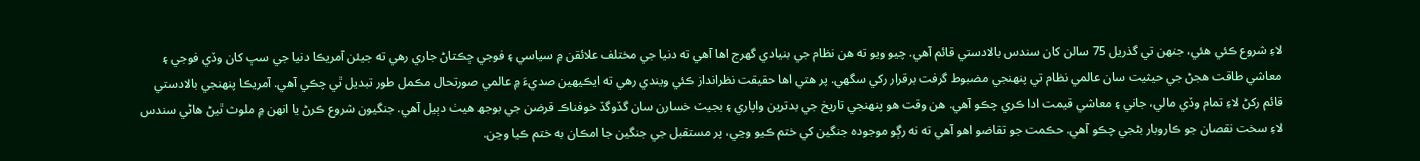لاءِ شروع ڪئي هئي، جنهن تي گذريل 75 سالن کان سندس بالادستي قائم آهي. چيو ويو ته هن نظام جي بنيادي گهرج اها آهي ته دنيا جي مختلف علائقن ۾ سياسي ۽ فوجي ڇڪتاڻ جاري رهي ته جيئن آمريڪا دنيا جي سڀ کان وڏي فوجي ۽ معاشي طاقت هجڻ جي حيثيت سان عالمي نظام تي پنهنجي مضبوط گرفت برقرار رکي سگهي. پر هتي اها حقيقت نظرانداز ڪئي ويندي رهي ته ايڪيهين صديءَ ۾ عالمي صورتحال مڪمل طور تبديل ٿي چڪي آهي. آمريڪا پنهنجي بالادستي قائم رکڻ لاءِ تمام وڏي مالي، جاني ۽ معاشي قيمت ادا ڪري چڪو آهي. هن وقت هو پنهنجي تاريخ جي بدترين واپاري ۽ بجيٽ خسارن سان گڏوگڏ خوفناڪ قرضن جي بوجھ هيٺ دٻيل آهي. جنگيون شروع ڪرڻ يا انهن ۾ ملوث ٿيڻ هاڻي سندس لاءِ سخت نقصان جو ڪاروبار بڻجي چڪو آهي. حڪمت جو تقاضو اهو آهي ته نه رڳو موجوده جنگين کي ختم ڪيو وڃي، پر مستقبل جي جنگين جا امڪان به ختم ڪيا وڃن.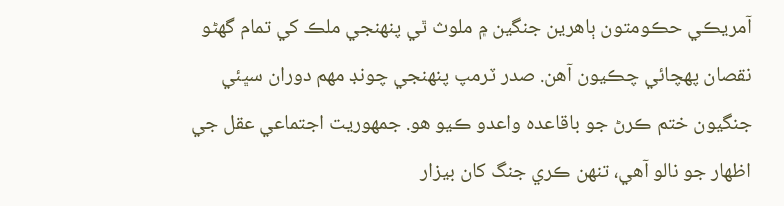آمريڪي حڪومتون ٻاهرين جنگين ۾ ملوث ٿي پنهنجي ملڪ کي تمام گهڻو نقصان پهچائي چڪيون آهن. صدر ٽرمپ پنهنجي چونڊ مهم دوران سڀئي جنگيون ختم ڪرڻ جو باقاعده واعدو ڪيو هو. جمهوريت اجتماعي عقل جي اظهار جو نالو آهي، تنهن ڪري جنگ کان بيزار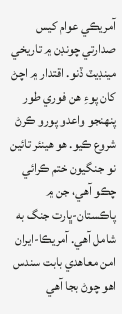آمريڪي عوام کيس صدارتي چونڊن ۾ تاريخي مينڊيٽ ڏنو. اقتدار ۾ اچڻ کان پوءِ هن فوري طور پنهنجو واعدو پورو ڪرڻ شروع ڪيو. هو هينئر تائين نو جنگيون ختم ڪرائي چڪو آهي، جن ۾ پاڪستان-ڀارت جنگ به شامل آهي. آمريڪا-ايران امن معاهدي بابت سندس اهو چوڻ بجا آهي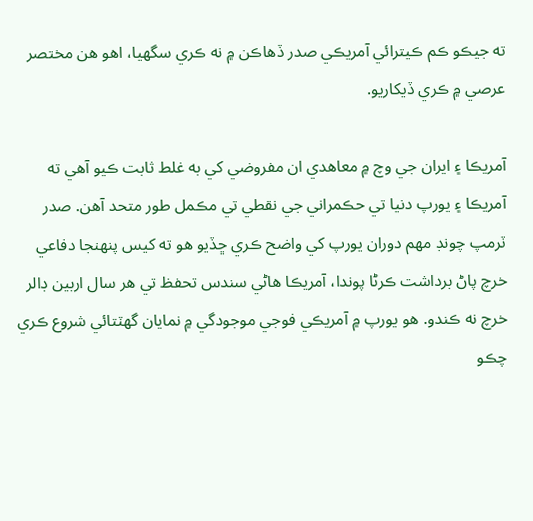ته جيڪو ڪم ڪيترائي آمريڪي صدر ڏهاڪن ۾ نه ڪري سگهيا، اهو هن مختصر عرصي ۾ ڪري ڏيکاريو.

آمريڪا ۽ ايران جي وچ ۾ معاهدي ان مفروضي کي به غلط ثابت ڪيو آهي ته آمريڪا ۽ يورپ دنيا تي حڪمراني جي نقطي تي مڪمل طور متحد آهن. صدر ٽرمپ چونڊ مهم دوران يورپ کي واضح ڪري ڇڏيو هو ته کيس پنهنجا دفاعي خرچ پاڻ برداشت ڪرڻا پوندا، آمريڪا هاڻي سندس تحفظ تي هر سال اربين ڊالر خرچ نه ڪندو. هو يورپ ۾ آمريڪي فوجي موجودگي ۾ نمايان گهٽتائي شروع ڪري چڪو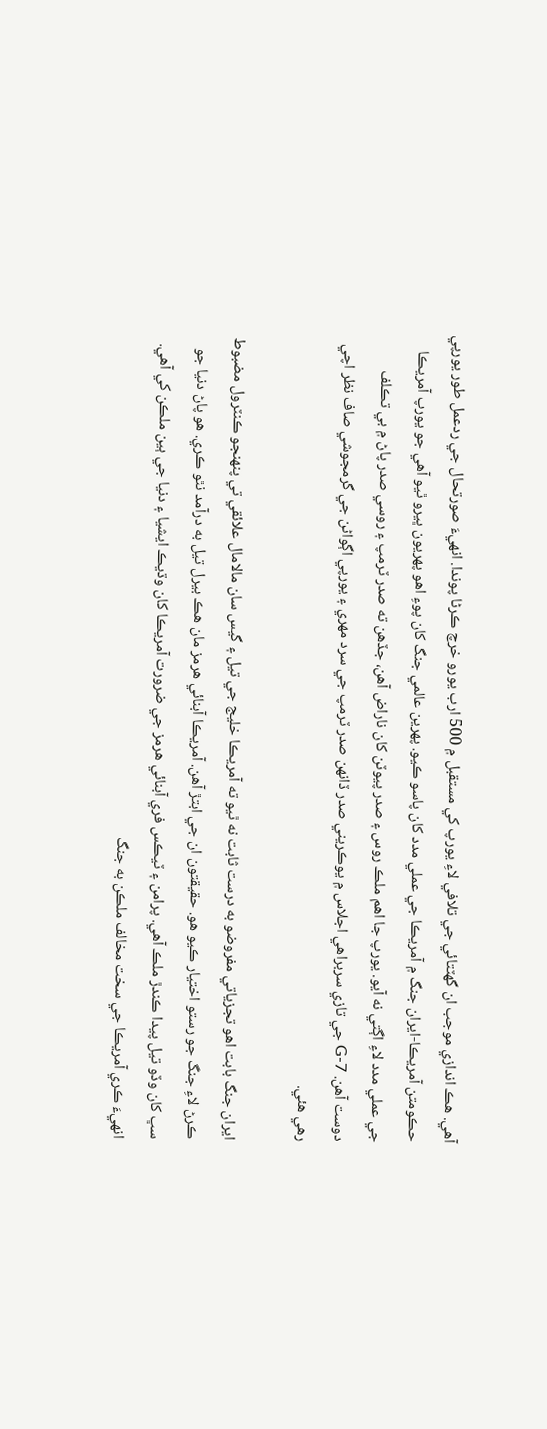آهي. هڪ اندازي موجب ان گهٽتائي جي تلافي لاءِ يورپ کي مستقبل ۾ 500 ارب يورو خرچ ڪرڻا پوندا. انهيءَ صورتحال جي ردعمل طور يورپي حڪومتن آمريڪا-ايران جنگ ۾ آمريڪا جي عملي مدد کان پاسو ڪيو. پهرين عالمي جنگ کان پوءِ اهو پهريون ڀيرو ٿيو آهي جو يورپ آمريڪا جي عملي مدد لاءِ اڳتي نه آيو. يورپ جا اهم ملڪ روس ۽ صدر پيوٽن کان ناراض آهن، جڏهن ته صدر ٽرمپ ۽ روسي صدر پاڻ ۾ بي تڪلف دوست آهن. G-7 جي تازي سربراهي اجلاس ۾ يوڪريني صدر ڏانهن صدر ٽرمپ جي سرد مهري ۽ يورپي اڳواڻن جي گرمجوشي صاف نظر اچي رهي هئي.

ايران جنگ بابت اهو تجزياتي مفروضو به درست ثابت نه ٿيو ته آمريڪا خليج جي تيل ۽ گيس سان مالامال علائقي تي پنهنجو ڪنٽرول مضبوط ڪرڻ لاءِ جنگ جو رستو اختيار ڪيو هو. حقيقتون ان جي ابتڙ آهن. آمريڪا آبنائي هرمز مان هڪ بيرل تيل به درآمد نٿو ڪري. هو پاڻ دنيا جو سڀ کان وڏو تيل پيدا ڪندڙ ملڪ آهي. پرامن ۽ ٽيڪس فري آبنائي هرمز جي ضرورت آمريڪا کان وڌيڪ ايشيا ۽ دنيا جي ٻين ملڪن کي آهي. انهيءَ ڪري آمريڪا جي سخت مخالف ملڪن به جنگ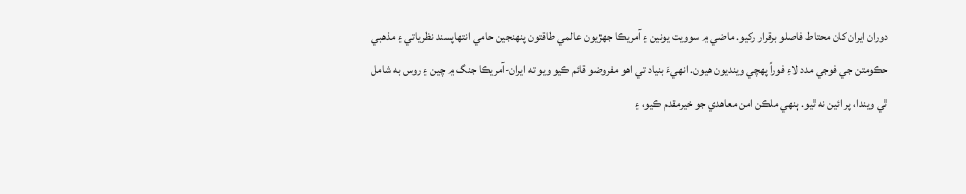دوران ايران کان محتاط فاصلو برقرار رکيو. ماضي ۾ سوويت يونين ۽ آمريڪا جهڙيون عالمي طاقتون پنهنجين حامي انتهاپسند نظرياتي ۽ مذهبي حڪومتن جي فوجي مدد لاءِ فوراً پهچي وينديون هيون. انهيءَ بنياد تي اهو مفروضو قائم ڪيو ويو ته ايران-آمريڪا جنگ ۾ چين ۽ روس به شامل ٿي ويندا، پر ائين نه ٿيو. ٻنهي ملڪن امن معاهدي جو خيرمقدم ڪيو، ۽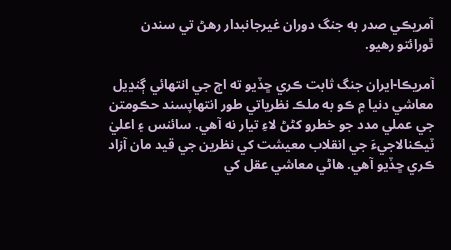آمريڪي صدر به جنگ دوران غيرجانبدار رهڻ تي سندن ٿورائتو رهيو.

آمريڪا-ايران جنگ ثابت ڪري ڇڏيو ته اڄ جي انتهائي ڳنڍيل معاشي دنيا ۾ ڪو به ملڪ نظرياتي طور انتهاپسند حڪومتن جي عملي مدد جو خطرو کڻڻ لاءِ تيار نه آهي. سائنس ۽ اعليٰ ٽيڪنالاجيءَ جي انقلاب معيشت کي نظرين جي قيد مان آزاد ڪري ڇڏيو آهي. هاڻي معاشي عقل کي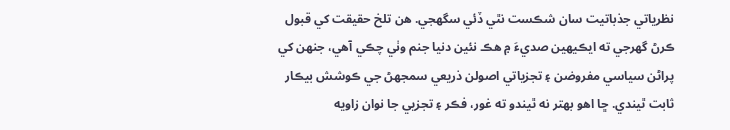نظرياتي جذباتيت سان شڪست نٿي ڏئي سگهجي. هن تلخ حقيقت کي قبول ڪرڻ گهرجي ته ايڪيهين صديءَ ۾ هڪ نئين دنيا جنم وٺي چڪي آهي، جنهن کي پراڻن سياسي مفروضن ۽ تجزياتي اصولن ذريعي سمجهڻ جي ڪوشش بيڪار ثابت ٿيندي. ڇا اهو بهتر نه ٿيندو ته غور، فڪر ۽ تجزيي جا نوان زاويه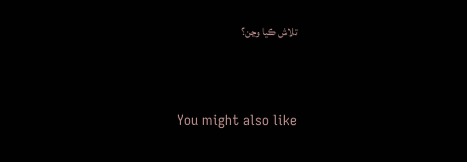تلاش ڪيا وڃن؟



You might also like